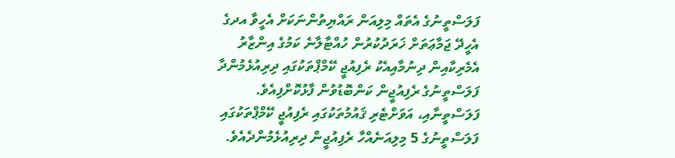ފަލަސްތީނުގެ އެތައް މިލިއަން ރައްޔިތުންނަކަށް އެހީވާ އދގެ އެހީދޭ ޖަމާޢަތަށް ޚަރަދުކުރުން ހުއްޓާލާނެ ކަމުގެ އިންޒާރު އެމެރިކާއިން ދިނުމާއިއެކު ރެފިއުޖީ ކޭމްޕްތަކުގައި ދިރިއުޅެމުންދާ ފަލަސްތީނުގެ ރެފިއުޖީން ކަންބޮޑުވުން ފާޅުކޮށްފިއެވެ.
ފަލަސްތީނާއި، އަވަށްޓެރި ޤައުމުތަކުގައި ރެފިއުޖީ ކޭމްޕްތަކުގައި ފަލަސްތީނުގެ 5 މިލިއަނެއްހާ ރެފިއުޖީން ދިރިއުޅެމުންދެއެވެ.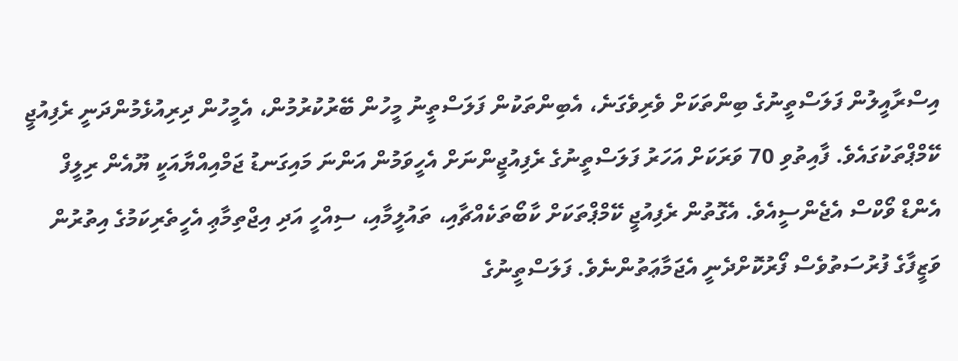އިސްރާއީލުން ފަލަސްތީނުގެ ބިންތަކަށް ވެރިވެގަނެ، އެބިންތަކުން ފަލަސްތީނު މީހުން ބޭރުކުރުމުން، އެމީހުން ދިރިއުޅެމުންދަނީ ރެފިއުޖީ ކޭމްޕްތަކުގައެވެ. ފާއިތުވި 70 ވަރަކަށް އަހަރު ފަލަސްތީނުގެ ރެފިއުޖީންނަށް އެހީވަމުން އަންނަ މައިގަނޑު ޖަމްއިއްޔާއަކީ ޔޫއެން ރިލީފް އެންޑް ވޯކްސް އެޖެންސީއެވެ. އެގޮތުން ރެފިއުޖީ ކޭމްޕްތަކަށް ކާބޯތަކެއްޗާއި، ތައުލީމާއި، ސިއްހީ އަދި އިޖްތިމާޢި އެހީތެރިކަމުގެ އިތުރުން ވަޒީފާގެ ފުރުސަތުވެސް ފޯރުކޮށްދެނީ އެޖަމާޢަތުންނެވެ. ފަލަސްތީނުގެ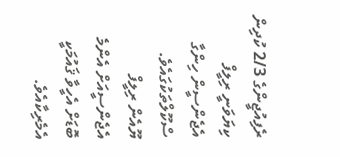ރެފިއުޖީންގެ 2/3 ކުދިން ކިޔަވަނީ ރިލީފް އެޖެންސީން ހިންގާ ސްކޫލްތަކުގައެވެ.
ޔޫއެން ރިލީފް އެޖެންސީއަށް އެންމެ ބޮޑަށް އެހީވާ ޤައުމަކީ އެމެރިކާއެވެ.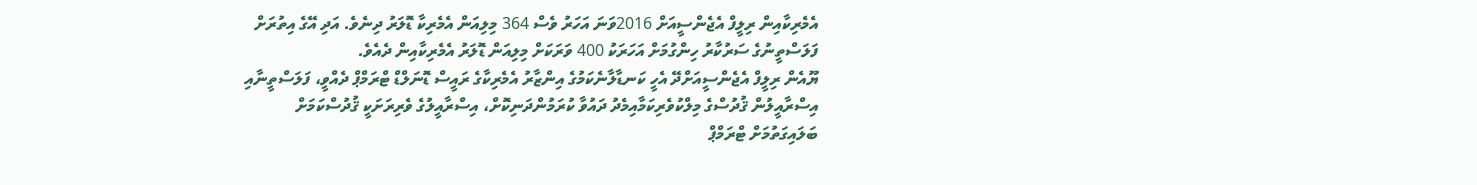އެމެރިކާއިން ރިލީފް އެޖެންސީއަށް 2016ވަނަ އަހަރު ވެސް 364 މިލިއަން އެމެރިކާ ޑޮލަރު ދިނެވެ. އަދި އޭގެ އިތުރަށް ފަލަސްތީނުގެ ސަރުކާރު ހިންގުމަށް އަހަރަކު 400 ވަރަކަށް މިލިއަން ޑޮލަރު އެމެރިކާއިން ދެއެވެ.
ޔޫއެން ރިލީފް އެޖެންސީއަށްދޭ އެހީ ކަނޑާލާނެކަމުގެ އިންޒާރު އެމެރިކާގެ ރައީސް ޑޮނަލްޑް ޓްރަމްޕް ދެއްވީ، ފަލަސްތީނާއި އިސްރާއީލުން ޤުދުސްގެ މިލްކުވެރިކަމާއިމެދު ދައުވާ ކުރަމުންދަނިކޮށް، އިސްރާއީލުގެ ވެރިރަށަކީ ޤުދުސްކަމަށް ބަލައިގަތުމަށް ޓްރަމްޕް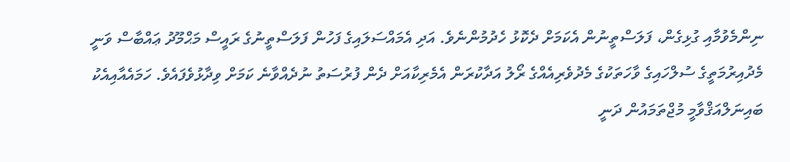ނިންމެވުމާއި ގުޅިގެން، ފަލަސްތީނުން އެކަމަށް ދެކޮޅު ހެދުމުންނެވެ. އަދި އެމައްސަލައިގެ ފަހުން ފަލަސްތީނުގެ ރައީސް މަޙްމޫދު ޢައްބާސް ވަނީ މެދުއިރުމަތީގެ ސުލްހައިގެ ވާހަތަކުގެ މެދުވެރިއެއްގެ ރޯލު އަދާކުރަން އެމެރިކާއަށް ދެން ފުރުސަތު ނުދެއްވާނެ ކަމަށް ވިދާޅުވެފައެވެ. ހަމައެއާއިއެކު ބައިނަލްއަޤްވާމީ މުޖްތަމައުން ދަނީ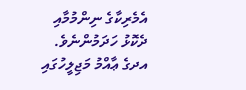އެމެރިކާގެ ނިންމުމާއި ދެކޮޅު ހަދަމުންނެވެ. އދގެ ޢާއްމު މަޖިލީހުގައި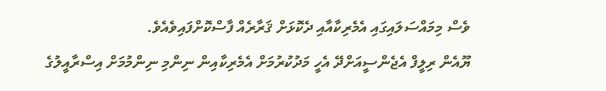ވެސް މިމައްސަލައިގައި އެމެރިކާއާއި ދެކޮޅަށް ޤަރާރެއް ފާސްކޮށްފައިވެއެވެ.
ޔޫއެން ރިލީފް އެޖެންސީއަށްދޭ އެހީ މަދުކުރުމަށް އެމެރިކާއިން ނިންމި ނިންމުމަށް އިސްރާއީލުގެ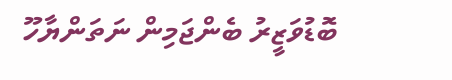ބޮޑުވަޒީރު ބެންޖަމިން ނަތަންޔާހޫ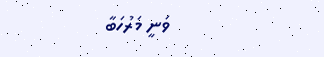ވަނީ މަރުހަބާ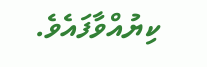ކިޔުއްވާފައެވެ.